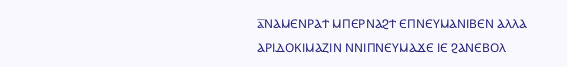ⲁ̅ⲚⲀⲘⲈⲚⲢⲀϮ ⲘⲠⲈⲢⲚⲀϨϮ ⲈⲠⲚⲈⲨⲘⲀⲚⲒⲂⲈⲚ ⲀⲖⲖⲀ ⲀⲢⲒⲆⲞⲔⲒⲘⲀⲌⲒⲚ ⲚⲚⲒⲠⲚⲈⲨⲘⲀϪⲈ ⲒⲈ ϨⲀⲚⲈⲂⲞⲖ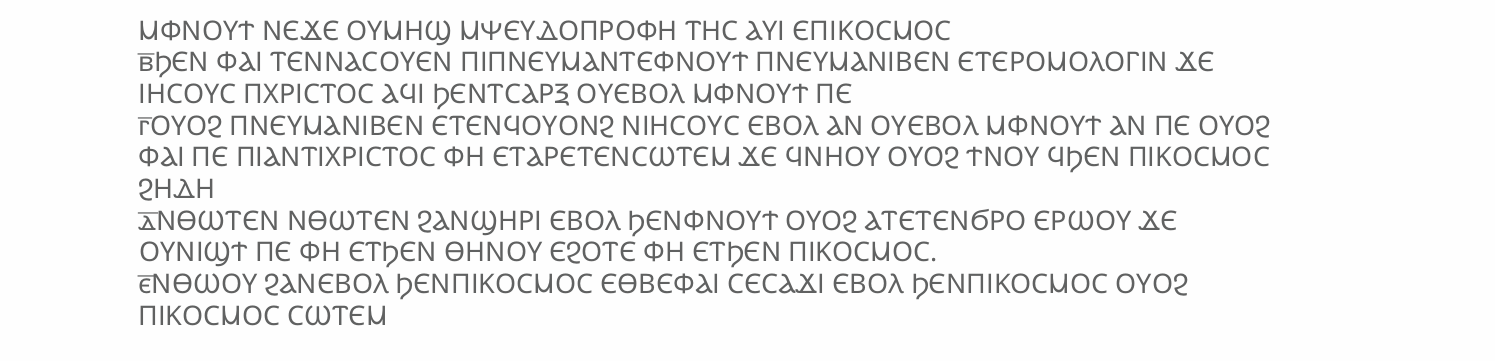ⲘⲪⲚⲞⲨϮ ⲚⲈϪⲈ ⲞⲨⲘⲎϢ ⲘⲮⲈⲨⲆⲞⲠⲢⲞⲪⲎ ⲦⲎⲤ ⲀⲨⲒ ⲈⲠⲒⲔⲞⲤⲘⲞⲤ
ⲃ̅ϦⲈⲚ ⲪⲀⲒ ⲦⲈⲚⲚⲀⲤⲞⲨⲈⲚ ⲠⲒⲠⲚⲈⲨⲘⲀⲚⲦⲈⲪⲚⲞⲨϮ ⲠⲚⲈⲨⲘⲀⲚⲒⲂⲈⲚ ⲈⲦⲈⲢⲞⲘⲞⲖⲞⲄⲒⲚ ϪⲈ ⲒⲎⲤⲞⲨⲤ ⲠⲬⲢⲒⲤⲦⲞⲤ ⲀϤⲒ ϦⲈⲚⲦⲤⲀⲢⲜ ⲞⲨⲈⲂⲞⲖ ⲘⲪⲚⲞⲨϮ ⲠⲈ
ⲅ̅ⲞⲨⲞϨ ⲠⲚⲈⲨⲘⲀⲚⲒⲂⲈⲚ ⲈⲦⲈⲚϤⲞⲨⲞⲚϨ ⲚⲒⲎⲤⲞⲨⲤ ⲈⲂⲞⲖ ⲀⲚ ⲞⲨⲈⲂⲞⲖ ⲘⲪⲚⲞⲨϮ ⲀⲚ ⲠⲈ ⲞⲨⲞϨ ⲪⲀⲒ ⲠⲈ ⲠⲒⲀⲚⲦⲒⲬⲢⲒⲤⲦⲞⲤ ⲪⲎ ⲈⲦⲀⲢⲈⲦⲈⲚⲤⲰⲦⲈⲘ ϪⲈ ϤⲚⲎⲞⲨ ⲞⲨⲞϨ ϮⲚⲞⲨ ϤϦⲈⲚ ⲠⲒⲔⲞⲤⲘⲞⲤ ϨⲎⲆⲎ
ⲇ̅ⲚⲐⲰⲦⲈⲚ ⲚⲐⲰⲦⲈⲚ ϨⲀⲚϢⲎⲢⲒ ⲈⲂⲞⲖ ϦⲈⲚⲪⲚⲞⲨϮ ⲞⲨⲞϨ ⲀⲦⲈⲦⲈⲚϬⲢⲞ ⲈⲢⲰⲞⲨ ϪⲈ ⲞⲨⲚⲒϢϮ ⲠⲈ ⲪⲎ ⲈⲦϦⲈⲚ ⲐⲎⲚⲞⲨ ⲈϨⲞⲦⲈ ⲪⲎ ⲈⲦϦⲈⲚ ⲠⲒⲔⲞⲤⲘⲞⲤ.
ⲉ̅ⲚⲐⲰⲞⲨ ϨⲀⲚⲈⲂⲞⲖ ϦⲈⲚⲠⲒⲔⲞⲤⲘⲞⲤ ⲈⲐⲂⲈⲪⲀⲒ ⲤⲈⲤⲀϪⲒ ⲈⲂⲞⲖ ϦⲈⲚⲠⲒⲔⲞⲤⲘⲞⲤ ⲞⲨⲞϨ ⲠⲒⲔⲞⲤⲘⲞⲤ ⲤⲰⲦⲈⲘ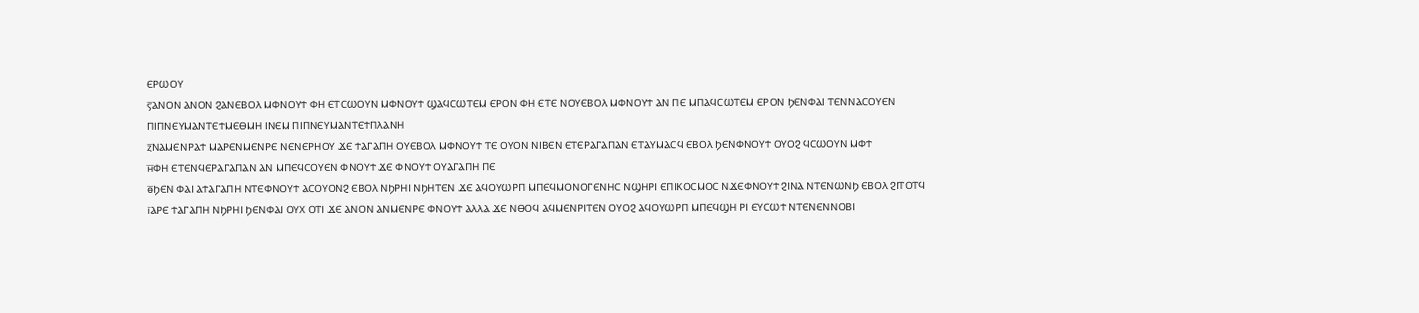ⲈⲢⲰⲞⲨ
ⲋ̅ⲀⲚⲞⲚ ⲀⲚⲞⲚ ϨⲀⲚⲈⲂⲞⲖ ⲘⲪⲚⲞⲨϮ ⲪⲎ ⲈⲦⲤⲰⲞⲨⲚ ⲘⲪⲚⲞⲨϮ ϢⲀϤⲤⲰⲦⲈⲘ ⲈⲢⲞⲚ ⲪⲎ ⲈⲦⲈ ⲚⲞⲨⲈⲂⲞⲖ ⲘⲪⲚⲞⲨϮ ⲀⲚ ⲠⲈ ⲘⲠⲀϤⲤⲰⲦⲈⲘ ⲈⲢⲞⲚ ϦⲈⲚⲪⲀⲒ ⲦⲈⲚⲚⲀⲤⲞⲨⲈⲚ ⲠⲒⲠⲚⲈⲨⲘⲀⲚⲦⲈϮⲘⲈⲐⲘⲎ ⲒⲚⲈⲘ ⲠⲒⲠⲚⲈⲨⲘⲀⲚⲦⲈϮⲠⲖⲀⲚⲎ
ⲍ̅ⲚⲀⲘⲈⲚⲢⲀϮ ⲘⲀⲢⲈⲚⲘⲈⲚⲢⲈ ⲚⲈⲚⲈⲢⲎⲞⲨ ϪⲈ ϮⲀⲄⲀⲠⲎ ⲞⲨⲈⲂⲞⲖ ⲘⲪⲚⲞⲨϮ ⲦⲈ ⲞⲨⲞⲚ ⲚⲒⲂⲈⲚ ⲈⲦⲈⲢⲀⲄⲀⲠⲀⲚ ⲈⲦⲀⲨⲘⲀⲤϤ ⲈⲂⲞⲖ ϦⲈⲚⲪⲚⲞⲨϮ ⲞⲨⲞϨ ϤⲤⲰⲞⲨⲚ ⲘⲪϮ
ⲏ̅ⲪⲎ ⲈⲦⲈⲚϤⲈⲢⲀⲄⲀⲠⲀⲚ ⲀⲚ ⲘⲠⲈϤⲤⲞⲨⲈⲚ ⲪⲚⲞⲨϮ ϪⲈ ⲪⲚⲞⲨϮ ⲞⲨⲀⲄⲀⲠⲎ ⲠⲈ
ⲑ̅ϦⲈⲚ ⲪⲀⲒ ⲀϮⲀⲄⲀⲠⲎ ⲚⲦⲈⲪⲚⲞⲨϮ ⲀⲤⲞⲨⲞⲚϨ ⲈⲂⲞⲖ ⲚϦⲢⲎⲒ ⲚϦⲎⲦⲈⲚ ϪⲈ ⲀϤⲞⲨⲰⲢⲠ ⲘⲠⲈϤⲘⲞⲚⲞⲄⲈⲚⲎⲤ ⲚϢⲎⲢⲒ ⲈⲠⲒⲔⲞⲤⲘⲞⲤ ⲚϪⲈⲪⲚⲞⲨϮ ϨⲒⲚⲀ ⲚⲦⲈⲚⲰⲚϦ ⲈⲂⲞⲖ ϨⲒⲦⲞⲦϤ
ⲓ̅ⲀⲢⲈ ϮⲀⲄⲀⲠⲎ ⲚϦⲢⲎⲒ ϦⲈⲚⲪⲀⲒ ⲞⲨⲬ ⲞⲦⲒ ϪⲈ ⲀⲚⲞⲚ ⲀⲚⲘⲈⲚⲢⲈ ⲪⲚⲞⲨϮ ⲀⲖⲖⲀ ϪⲈ ⲚⲐⲞϤ ⲀϤⲘⲈⲚⲢⲒⲦⲈⲚ ⲞⲨⲞϨ ⲀϤⲞⲨⲰⲢⲠ ⲘⲠⲈϤϢⲎ ⲢⲒ ⲈⲨⲤⲰϮ ⲚⲦⲈⲚⲈⲚⲚⲞⲂⲒ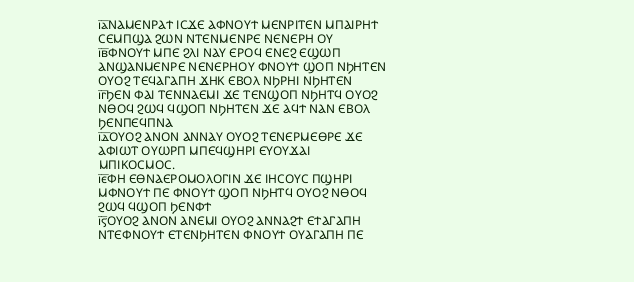ⲓ̅ⲁ̅ⲚⲀⲘⲈⲚⲢⲀϮ ⲒⲤϪⲈ ⲀⲪⲚⲞⲨϮ ⲘⲈⲚⲢⲒⲦⲈⲚ ⲘⲠⲀⲒⲢⲎϮ ⲤⲈⲘⲠϢⲀ ϨⲰⲚ ⲚⲦⲈⲚⲘⲈⲚⲢⲈ ⲚⲈⲚⲈⲢⲎ ⲞⲨ
ⲓ̅ⲃ̅ⲪⲚⲞⲨϮ ⲘⲠⲈ ϨⲖⲒ ⲚⲀⲨ ⲈⲢⲞϤ ⲈⲚⲈϨ ⲈϢⲰⲠ ⲀⲚϢⲀⲚⲘⲈⲚⲢⲈ ⲚⲈⲚⲈⲢⲎⲞⲨ ⲪⲚⲞⲨϮ ϢⲞⲠ ⲚϦⲎⲦⲈⲚ ⲞⲨⲞϨ ⲦⲈϤⲀⲄⲀⲠⲎ ϪⲎⲔ ⲈⲂⲞⲖ ⲚϦⲢⲎⲒ ⲚϦⲎⲦⲈⲚ
ⲓ̅ⲅ̅ϦⲈⲚ ⲪⲀⲒ ⲦⲈⲚⲚⲀⲈⲘⲒ ϪⲈ ⲦⲈⲚϢⲞⲠ ⲚϦⲎⲦϤ ⲞⲨⲞϨ ⲚⲐⲞϤ ϨⲰϤ ϤϢⲞⲠ ⲚϦⲎⲦⲈⲚ ϪⲈ ⲀϤϮ ⲚⲀⲚ ⲈⲂⲞⲖ ϦⲈⲚⲠⲈϤⲠⲚⲀ
ⲓ̅ⲇ̅ⲞⲨⲞϨ ⲀⲚⲞⲚ ⲀⲚⲚⲀⲨ ⲞⲨⲞϨ ⲦⲈⲚⲈⲢⲘⲈⲐⲢⲈ ϪⲈ ⲀⲪⲒⲰⲦ ⲞⲨⲰⲢⲠ ⲘⲠⲈϤϢⲎⲢⲒ ⲈⲨⲞⲨϪⲀⲒ ⲘⲠⲒⲔⲞⲤⲘⲞⲤ.
ⲓ̅ⲉ̅ⲪⲎ ⲈⲐⲚⲀⲈⲢⲞⲘⲞⲖⲞⲄⲒⲚ ϪⲈ ⲒⲎⲤⲞⲨⲤ ⲠϢⲎⲢⲒ ⲘⲪⲚⲞⲨϮ ⲠⲈ ⲪⲚⲞⲨϮ ϢⲞⲠ ⲚϦⲎⲦϤ ⲞⲨⲞϨ ⲚⲐⲞϤ ϨⲰϤ ϤϢⲞⲠ ϦⲈⲚⲪϮ
ⲓ̅ⲋ̅ⲞⲨⲞϨ ⲀⲚⲞⲚ ⲀⲚⲈⲘⲒ ⲞⲨⲞϨ ⲀⲚⲚⲀϨϮ ⲈϮⲀⲄⲀⲠⲎ ⲚⲦⲈⲪⲚⲞⲨϮ ⲈⲦⲈⲚϦⲎⲦⲈⲚ ⲪⲚⲞⲨϮ ⲞⲨⲀⲄⲀⲠⲎ ⲠⲈ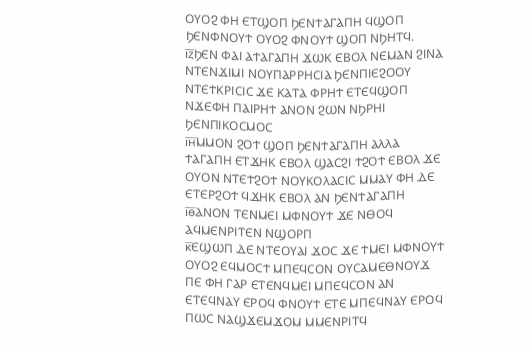ⲞⲨⲞϨ ⲪⲎ ⲈⲦϢⲞⲠ ϦⲈⲚϮⲀⲄⲀⲠⲎ ϤϢⲞⲠ ϦⲈⲚⲪⲚⲞⲨϮ ⲞⲨⲞϨ ⲪⲚⲞⲨϮ ϢⲞⲠ ⲚϦⲎⲦϤ.
ⲓ̅ⲍ̅ϦⲈⲚ ⲪⲀⲒ ⲀϮⲀⲄⲀⲠⲎ ϪⲰⲔ ⲈⲂⲞⲖ ⲚⲈⲘⲀⲚ ϨⲒⲚⲀ ⲚⲦⲈⲚϪⲒⲘⲒ ⲚⲞⲨⲠⲀⲢⲢⲎⲤⲒⲀ ϦⲈⲚⲠⲒⲈϨⲞⲞⲨ ⲚⲦⲈϮⲔⲢⲒⲤⲒⲤ ϪⲈ ⲔⲀⲦⲀ ⲪⲢⲎϮ ⲈⲦⲈϤϢⲞⲠ ⲚϪⲈⲪⲎ ⲠⲀⲒⲢⲎϮ ⲀⲚⲞⲚ ϨⲰⲚ ⲚϦⲢⲎⲒ ϦⲈⲚⲠⲒⲔⲞⲤⲘⲞⲤ
ⲓ̅ⲏ̅ⲘⲘⲞⲚ ϨⲞϮ ϢⲞⲠ ϦⲈⲚϮⲀⲄⲀⲠⲎ ⲀⲖⲖⲀ ϮⲀⲄⲀⲠⲎ ⲈⲦϪⲎⲔ ⲈⲂⲞⲖ ϢⲀⲤϨⲒ ϮϨⲞϮ ⲈⲂⲞⲖ ϪⲈ ⲞⲨⲞⲚ ⲚⲦⲈϮϨⲞϮ ⲚⲞⲨⲔⲞⲖⲀⲤⲒⲤ ⲘⲘⲀⲨ ⲪⲎ ⲆⲈ ⲈⲦⲈⲢϨⲞϮ ϤϪⲎⲔ ⲈⲂⲞⲖ ⲀⲚ ϦⲈⲚϮⲀⲄⲀⲠⲎ
ⲓ̅ⲑ̅ⲀⲚⲞⲚ ⲦⲈⲚⲘⲈⲒ ⲘⲪⲚⲞⲨϮ ϪⲈ ⲚⲐⲞϤ ⲀϤⲘⲈⲚⲢⲒⲦⲈⲚ ⲚϢⲞⲢⲠ
ⲕ̅ⲈϢⲰⲠ ⲆⲈ ⲚⲦⲈⲞⲨⲀⲒ ϪⲞⲤ ϪⲈ ϮⲘⲈⲒ ⲘⲪⲚⲞⲨϮ ⲞⲨⲞϨ ⲈϤⲘⲞⲤϮ ⲘⲠⲈϤⲤⲞⲚ ⲞⲨⲤⲀⲘⲈⲐⲚⲞⲨϪ ⲠⲈ ⲪⲎ ⲄⲀⲢ ⲈⲦⲈⲚϤⲘⲈⲒ ⲘⲠⲈϤⲤⲞⲚ ⲀⲚ ⲈⲦⲈϤⲚⲀⲨ ⲈⲢⲞϤ ⲪⲚⲞⲨϮ ⲈⲦⲈ ⲘⲠⲈϤⲚⲀⲨ ⲈⲢⲞϤ ⲠⲰⲤ ⲚⲀϢϪⲈⲘϪⲞⲘ ⲘⲘⲈⲚⲢⲒⲦϤ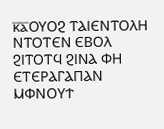ⲕ̅ⲁ̅ⲞⲨⲞϨ ⲦⲀⲒⲈⲚⲦⲞⲖⲎ ⲚⲦⲞⲦⲈⲚ ⲈⲂⲞⲖ ϨⲒⲦⲞⲦϤ ϨⲒⲚⲀ ⲪⲎ ⲈⲦⲈⲢⲀⲄⲀⲠⲀⲚ ⲘⲪⲚⲞⲨϮ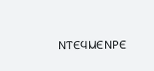ⲚⲦⲈϤⲘⲈⲚⲢⲈ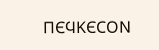ⲠⲈϤⲔⲈⲤⲞⲚ